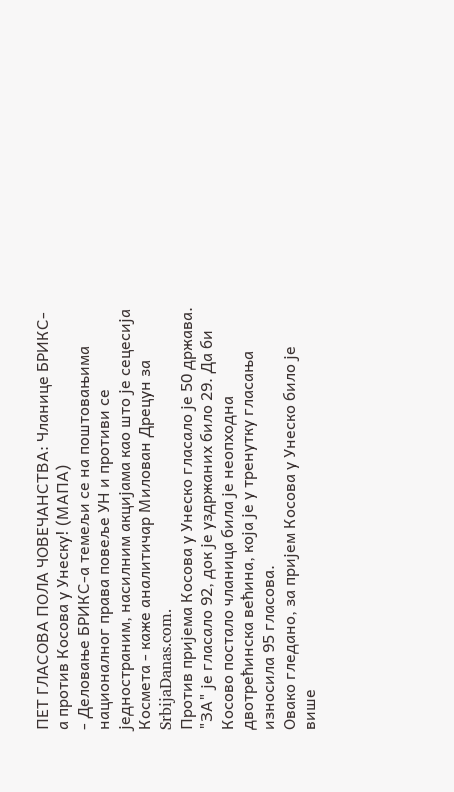ПЕТ ГЛАСОВА ПОЛА ЧОВЕЧАНСТВА: Чланице БРИКС-а против Косова у Унеску! (МАПА)
- Деловање БРИКС-а темељи се на поштовањима националног права повеље УН и противи се једностраним, насилним акцијама као што је сецесија Космета - каже аналитичар Милован Дрецун за SrbijaDanas.com.
Против пријема Косова у Унеско гласало је 50 држава. "ЗА" је гласало 92, док је уздржаних било 29. Да би Косово постало чланица била је неопходна двотрећинска већина, која је у тренутку гласања износила 95 гласова.
Овако гледано, за пријем Косова у Унеско било је више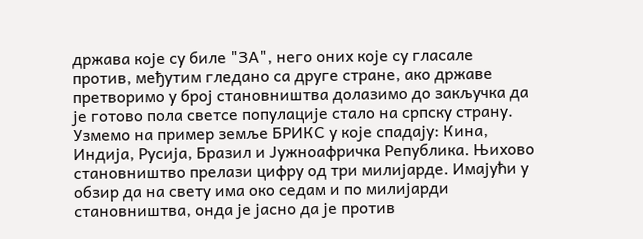држава које су биле "ЗА", него оних које су гласале против, међутим гледано са друге стране, ако државе претворимо у број становништва долазимо до закључка да је готово пола светсе популације стало на српску страну.
Узмемо на пример земље БРИКС у које спадају: Кина, Индија, Русија, Бразил и Јужноафричка Република. Њихово становништво прелази цифру од три милијарде. Имајући у обзир да на свету има око седам и по милијарди становништва, онда је јасно да је против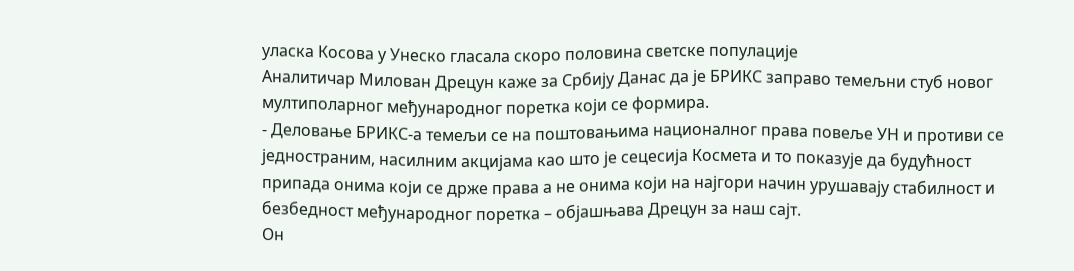уласка Косова у Унеско гласала скоро половина светске популације
Аналитичар Милован Дрецун каже за Србију Данас да је БРИКС заправо темељни стуб новог мултиполарног међународног поретка који се формира.
- Деловање БРИКС-а темељи се на поштовањима националног права повеље УН и противи се једностраним, насилним акцијама као што је сецесија Космета и то показује да будућност припада онима који се држе права а не онима који на најгори начин урушавају стабилност и безбедност међународног поретка – објашњава Дрецун за наш сајт.
Он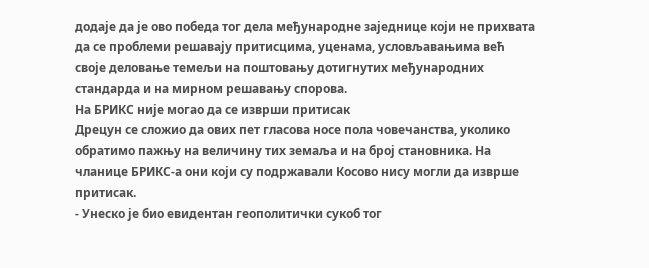додаје да је ово победа тог дела међународне заједнице који не прихвата да се проблеми решавају притисцима, уценама, условљавањима већ своје деловање темељи на поштовању дотигнутих међународних стандарда и на мирном решавању спорова.
На БРИКС није могао да се изврши притисак
Дрецун се сложио да ових пет гласова носе пола човечанства, уколико обратимо пажњу на величину тих земаља и на број становника. На чланице БРИКС-а они који су подржавали Косово нису могли да изврше притисак.
- Унеско је био евидентан геополитички сукоб тог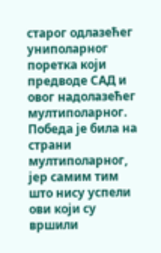старог одлазећег униполарног поретка који предводе САД и овог надолазећег мултиполарног. Победа је била на страни мултиполарног, јер самим тим што нису успели ови који су вршили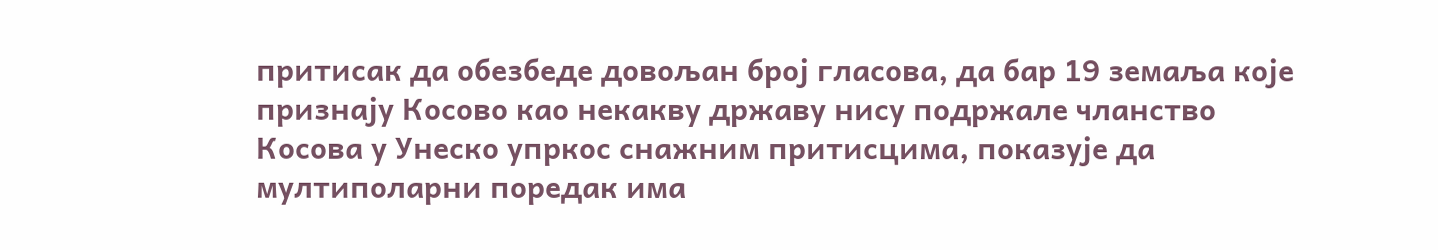притисак да обезбеде довољан број гласова, да бар 19 земаља које признају Косово као некакву државу нису подржале чланство Косова у Унеско упркос снажним притисцима, показује да мултиполарни поредак има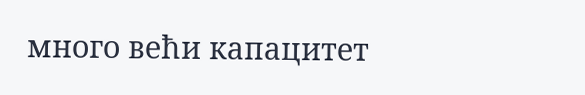много већи капацитет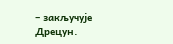– закључује Дрецун.